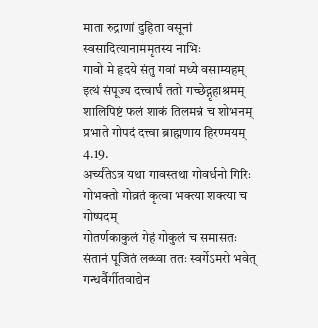माता रुद्राणां दुहिता वसूनां स्वसादित्यानाममृतस्य नाभिः
गावो मे हृदये संतु गवां मध्ये वसाम्यहम्
इत्थं संपूज्य दत्त्वार्घं ततो गच्छेद्गृहाश्रमम्
शालिपिष्टं फलं शाकं तिलमन्नं च शोभनम्
प्रभाते गोपदं दत्त्वा ब्राह्मणाय हिरण्मयम् 4.19.
अर्च्यंतेऽत्र यथा गावस्तथा गोवर्धनो गिरिः
गोभक्तो गोव्रतं कृत्वा भक्त्या शक्त्या च गोष्पदम्
गोतर्णकाकुलं गेहं गोकुलं च समासतः
संतानं पूजितं लब्ध्वा ततः स्वर्गेऽमरो भवेत्
गन्धर्वैर्गीतवाद्येन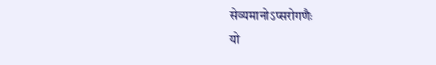सेव्यमानोऽप्सरोगणैः
यो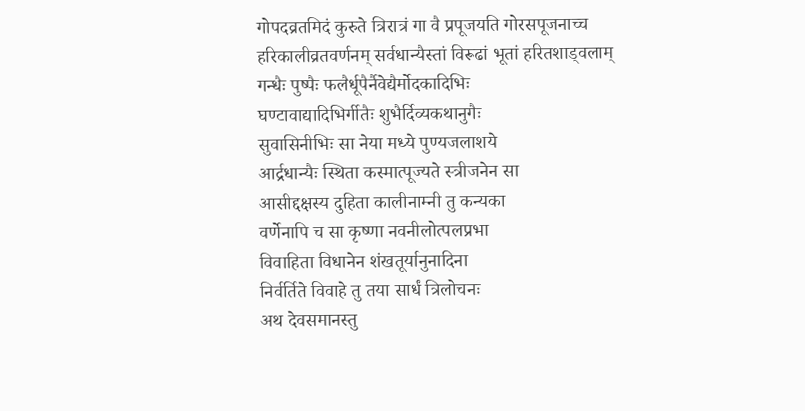गोपदव्रतमिदं कुरुते त्रिरात्रं गा वै प्रपूजयति गोरसपूजनाच्च
हरिकालीव्रतवर्णनम् सर्वधान्यैस्तां विरूढां भूतां हरितशाड्वलाम्
गन्धैः पुष्पैः फलैर्धूपैर्नैवेद्यैर्मोदकादिभिः
घण्टावाद्यादिभिर्गीतैः शुभैर्दिव्यकथानुगैः
सुवासिनीभिः सा नेया मध्ये पुण्यजलाशये
आर्द्रधान्यैः स्थिता कस्मात्पूज्यते स्त्रीजनेन सा
आसीद्दक्षस्य दुहिता कालीनाम्नी तु कन्यका
वर्णेनापि च सा कृष्णा नवनीलोत्पलप्रभा
विवाहिता विधानेन शंखतूर्यानुनादिना
निर्वर्तिते विवाहे तु तया सार्धं त्रिलोचनः
अथ देवसमानस्तु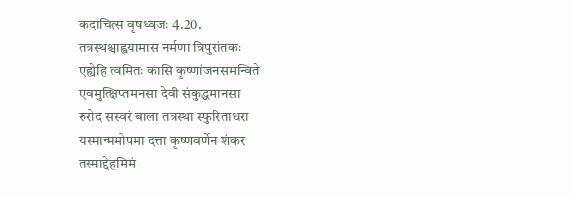कदाचित्स वृषध्वजः 4.20.
तत्रस्थश्चाह्वयामास नर्मणा त्रिपुरांतकः
एह्येहि त्वमितः कासि कृष्णांजनसमन्विते
एवमुत्क्षिप्तमनसा देवी संकुद्धमानसा
रुरोद सस्वरं बाला तत्रस्था स्फुरिताधरा
यस्मान्ममोपमा दत्ता कृष्णवर्णेन शंकर
तस्माद्देहमिमं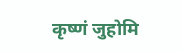कृष्णं जुहोमि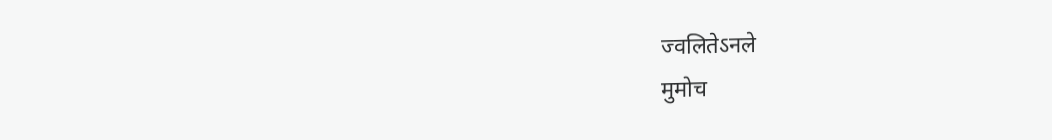ज्वलितेऽनले
मुमोच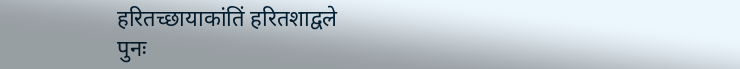हरितच्छायाकांतिं हरितशाद्वले
पुनः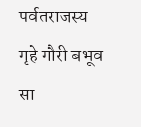पर्वतराजस्य गृहे गौरी बभूव सा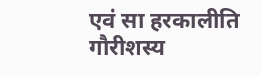एवं सा हरकालीति गौरीशस्य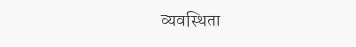व्यवस्थिता